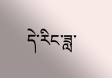དེ་རིང་ཟླ་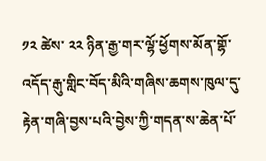༡༢ ཚེས་ ༢༢ ཉིན་རྒྱ་གར་ལྷོ་ཕྱོགས་མོན་གྷོ་འདོད་རྒུ་གླིང་བོད་མིའི་གཞིས་ཆགས་ཁུལ་དུ་རྟེན་གཞི་བྱས་པའི་བྱེས་ཀྱི་གདན་ས་ཆེན་པོ་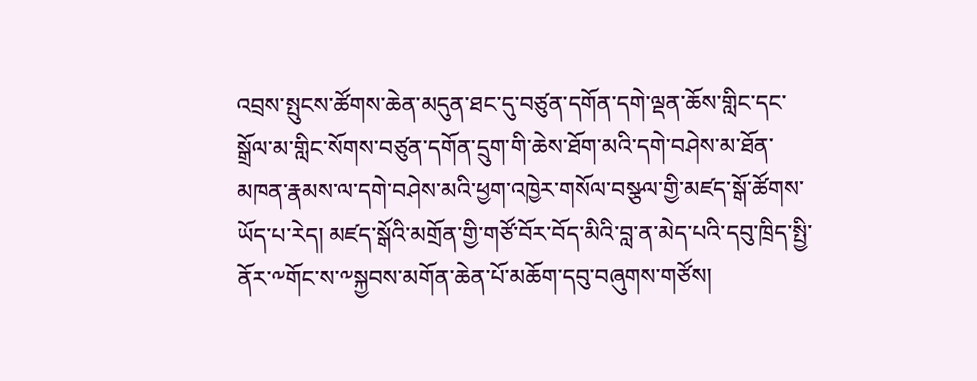འབྲས་སྤུངས་ཚོགས་ཆེན་མདུན་ཐང་དུ་བཙུན་དགོན་དགེ་ལྡན་ཆོས་གླིང་དང་སྒྲོལ་མ་གླིང་སོགས་བཙུན་དགོན་དྲུག་གི་ཆེས་ཐོག་མའི་དགེ་བཤེས་མ་ཐོན་མཁན་རྣམས་ལ་དགེ་བཤེས་མའི་ཕྱག་འཁྱེར་གསོལ་བསྩལ་གྱི་མཛད་སྒོ་ཚོགས་ཡོད་པ་རེད། མཛད་སྒོའི་མགྲོན་གྱི་གཙོ་བོར་བོད་མིའི་བླ་ན་མེད་པའི་དབུ་ཁྲིད་སྤྱི་ནོར་༸གོང་ས་༸སྐྱབས་མགོན་ཆེན་པོ་མཆོག་དབུ་བཞུགས་གཙོས།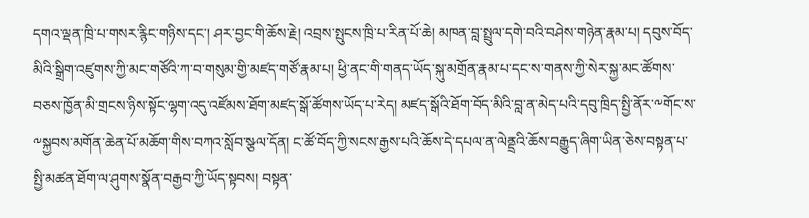དགའ་ལྡན་ཁྲི་པ་གསར་རྙིང་གཉིས་དང་། ཤར་བྱང་གི་ཆོས་རྗེ། འབྲས་སྤུངས་ཁྲི་པ་རིན་པོ་ཆེ། མཁན་བླ་སྤྲུལ་དགེ་བའི་བཤེས་གཉེན་རྣམ་པ། དབུས་བོད་མིའི་སྒྲིག་འཛུགས་ཀྱི་མང་གཙོའི་ཀ་བ་གསུམ་གྱི་མཛད་གཙོ་རྣམ་པ། ཕྱི་ནང་གི་གནད་ཡོད་སྐུ་མགྲོན་རྣམ་པ་དང་ས་གནས་ཀྱི་སེར་སྐྱ་མང་ཚོགས་བཅས་ཁྱོན་མི་གྲངས་ཉིས་སྟོང་ལྷག་འདུ་འཛོམས་ཐོག་མཛད་སྒོ་ཚོགས་ཡོད་པ་རེད། མཛད་སྒོའི་ཐོག་བོད་མིའི་བླ་ན་མེད་པའི་དབུ་ཁྲིད་སྤྱི་ནོར་༸གོང་ས་༸སྐྱབས་མགོན་ཆེན་པོ་མཆོག་གིས་བཀའ་སློབ་སྩལ་དོན། ང་ཚོ་བོད་ཀྱི་སངས་རྒྱས་པའི་ཆོས་དེ་དཔལ་ན་ལེནྡྲའི་ཆོས་བརྒྱུད་ཞིག་ཡིན་ཅེས་བསྟན་པ་སྤྱི་མཚན་ཐོག་ལ་ཤུགས་སྣོན་བརྒྱབ་ཀྱི་ཡོད་སྟབས། བསྟན་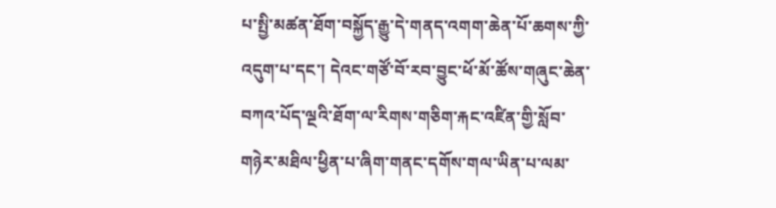པ་སྤྱི་མཚན་ཐོག་བསྐྱོད་རྒྱུ་དེ་གནད་འགག་ཆེན་པོ་ཆགས་ཀྱི་འདུག་པ་དང་། དེའང་གཙོ་བོ་རབ་བྱུང་ཕོ་མོ་ཚོས་གཞུང་ཆེན་བཀའ་པོད་ལྔའི་ཐོག་ལ་རིགས་གཅིག་རྐང་འཛིན་གྱི་སློབ་གཉེར་མཐིལ་ཕྱིན་པ་ཞིག་གནང་དགོས་གལ་ཡིན་པ་ལམ་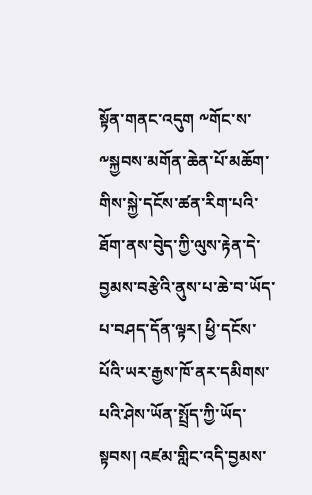སྟོན་གནང་འདུག ༸གོང་ས་༸སྐྱབས་མགོན་ཆེན་པོ་མཆོག་གིས་སྐྱེ་དངོས་ཚན་རིག་པའི་ཐོག་ནས་བེུད་ཀྱི་ལུས་རྟེན་དེ་བྱམས་བརྩེའི་ནུས་པ་ཆེ་བ་ཡོད་པ་བཤད་དོན་ལྟར། ཕྱི་དངོས་པོའི་ཡར་རྒྱས་ཁོ་ནར་དམིགས་པའི་ཤེས་ཡོན་སྤྲོད་ཀྱི་ཡོད་སྟབས། འཛམ་གླིང་འདི་བྱམས་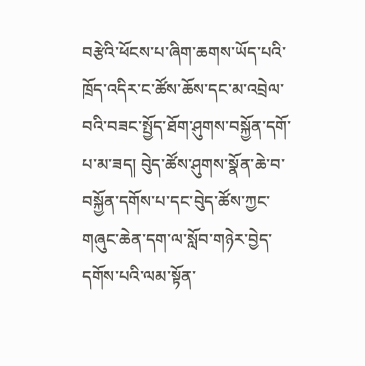བརྩེའི་ཕོངས་པ་ཞིག་ཆགས་ཡོད་པའི་ཁྲོད་འདིར་ང་ཚོས་ཆོས་དང་མ་འབྲེལ་བའི་བཟང་སྤྱོད་ཐོག་ཤུགས་བསྐྱོན་དགོ་པ་མ་ཟད། བེུད་ཚོས་ཤུགས་སྣོན་ཆེ་བ་བསྐྱོན་དགོས་པ་དང་བེུད་ཚོས་ཀྱང་གཞུང་ཆེན་དག་ལ་སློབ་གཉེར་བྱེད་དགོས་པའི་ལམ་སྟོན་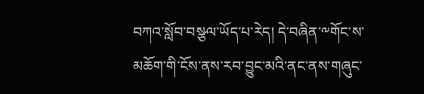བཀའ་སློབ་བསྩལ་ཡོད་པ་རེད། དེ་བཞིན་༸གོང་ས་མཆོག་གི་ངོས་ནས་རབ་བྱུང་མའི་ནང་ནས་གཞུང་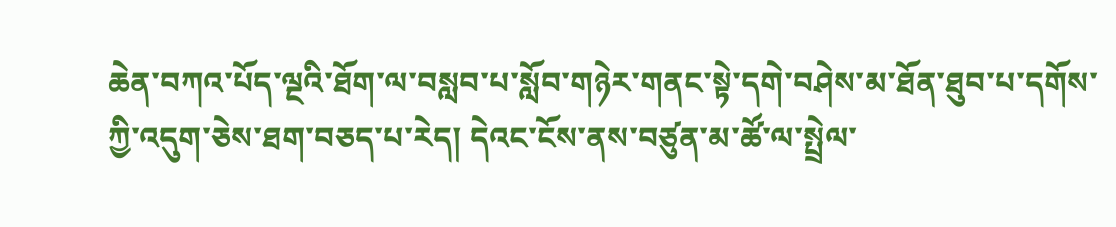ཆེན་བཀའ་པོད་ལྔའི་ཐོག་ལ་བསླབ་པ་སློབ་གཉེར་གནང་སྟེ་དགེ་བཤེས་མ་ཐོན་ཐུབ་པ་དགོས་ཀྱི་འདུག་ཅེས་ཐག་བཅད་པ་རེད། དེའང་ངོས་ནས་བཙུན་མ་ཚོ་ལ་སྤྲེལ་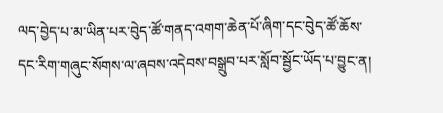ལད་བྱེད་པ་མ་ཡིན་པར་བེུད་ཚོ་གནད་འགག་ཆེན་པོ་ཞིག་དང་བེུད་ཚོ་ཆོས་དང་རིག་གཞུང་སོགས་ལ་ཞབས་འདེབས་བསྒྲུབ་པར་སློབ་སྦྱོང་ཡོད་པ་བྱུང་ན།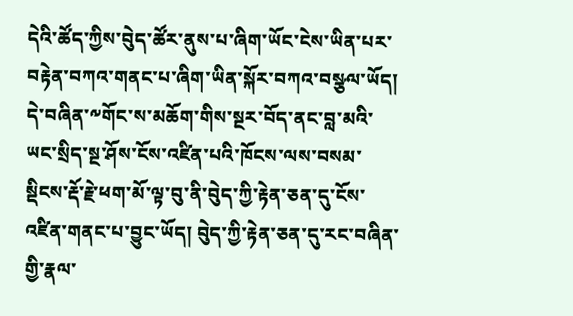དེའི་ཚོད་ཀྱིས་བེུད་ཚོར་ནུས་པ་ཞིག་ཡོང་ངེས་ཡིན་པར་བརྟེན་བཀའ་གནང་པ་ཞིག་ཡིན་སྐོར་བཀའ་བསྩལ་ཡོད། དེ་བཞིན་༸གོང་ས་མཆོག་གིས་སྔར་བོད་ནང་བླ་མའི་ཡང་སྲིད་སྔ་ཤོས་ངོས་འཛིན་པའི་ཁོངས་ལས་བསམ་སྡིངས་རྡོ་རྗེ་ཕག་མོ་ལྟ་བུ་ནི་བེུད་ཀྱི་རྟེན་ཅན་དུ་ངོས་འཛིན་གནང་པ་བྱུང་ཡོད། བེུད་ཀྱི་རྟེན་ཅན་དུ་རང་བཞིན་གྱི་རྣལ་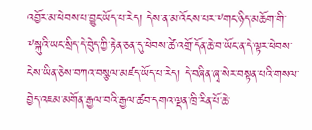འབྱོར་མ་ཕེབས་པ་བྱུང་ཡོད་པ་རེད། དེས་ན་མ་འོངས་པར་༸གང་ཉིད་མཆོག་གི་༸སྐུའི་ཡང་སྲིད་དེ་བེུད་ཀྱི་རྟེན་ཅན་དུ་ཕེབས་ཚེ་འགྲོ་དོན་ཆེ་བ་ཡོང་ན་དེ་ལྟར་ཕེབས་ངེས་ཡིན་ཅེས་བཀའ་བསྩལ་མཛད་ཡོད་པ་རེད། དེ་བཞིན་ཞྭ་སེར་བསྟན་པའི་གསལ་བྱེད་འཇམ་མགོན་རྒྱལ་བའི་རྒྱལ་ཚབ་དགའ་ལྡན་ཁྲི་རིན་པོ་ཆེ་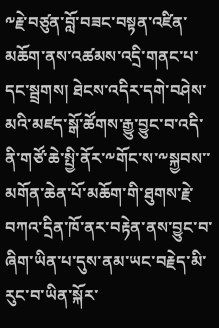༸རྗེ་བཙུན་བློ་བཟང་བསྟན་འཛིན་མཆོག་ནས་འཚམས་འདྲི་གནང་པ་དང་སྦྲགས། ཐེངས་འདིར་དགེ་བཤེས་མའི་མཛད་སྒོ་ཚོགས་རྒྱུ་བྱུང་བ་འདི་ནི་གཙོ་ཆེ་སྤྱི་ནོར་༸གོང་ས་༸སྐྱབས་་མགོན་ཆེན་པོ་མཆོག་གི་ཐུགས་རྗེ་བཀའ་དྲིན་ཁོ་ནར་བརྟེན་ནས་བྱུང་བ་ཞིག་ཡིན་པ་དུས་ནམ་ཡང་བརྗེད་མི་རུང་བ་ཡིན་སྐོར་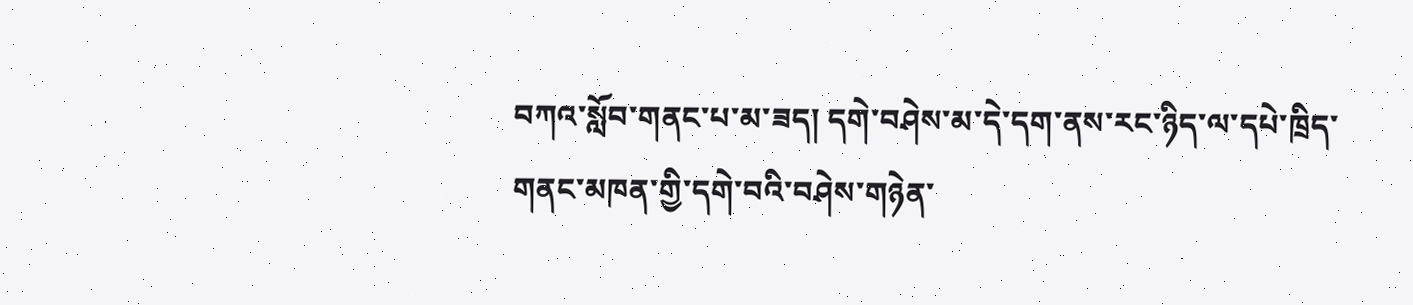བཀའ་སློབ་གནང་པ་མ་ཟད། དགེ་བཤེས་མ་དེ་དག་ནས་རང་ཉིད་ལ་དཔེ་ཁྲིད་གནང་མཁན་གྱི་དགེ་བའི་བཤེས་གཉེན་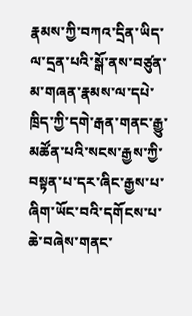རྣམས་ཀྱི་བཀའ་དྲིན་ཡིད་ལ་དྲན་པའི་སྒོ་ནས་བཙུན་མ་གཞན་རྣམས་ལ་དཔེ་ཁྲིད་ཀྱི་དགེ་རྒན་གནང་རྒྱུ་མཚོན་པའི་སངས་རྒྱས་ཀྱི་བསྟན་པ་དར་ཞིང་རྒྱས་པ་ཞིག་ཡོང་བའི་དགོངས་པ་ཆེ་བཞེས་གནང་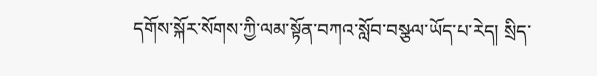དགོས་སྐོར་སོགས་ཀྱི་ལམ་སྟོན་བཀའ་སློབ་བསྩལ་ཡོད་པ་རེད། སྲིད་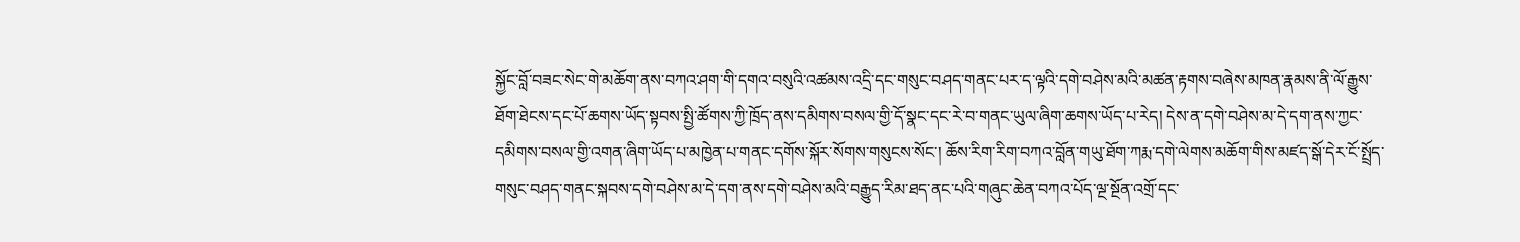སྐྱོང་བློ་བཟང་སེང་གེ་མཆོག་ནས་བཀའ་ཤག་གི་དགའ་བསུའི་འཚམས་འདྲི་དང་གསུང་བཤད་གནང་པར་ད་ལྟའི་དགེ་བཤེས་མའི་མཚན་རྟགས་བཞེས་མཁན་རྣམས་ནི་ལོ་རྒྱུས་ཐོག་ཐེངས་དང་པོ་ཆགས་ཡོད་སྟབས་སྤྱི་ཚོགས་ཀྱི་ཁྲོད་ནས་དམིགས་བསལ་གྱི་དོ་སྣང་དང་རེ་བ་གནང་ཡུལ་ཞིག་ཆགས་ཡོད་པ་རེད། དེས་ན་དགེ་བཤེས་མ་དེ་དག་ནས་ཀྱང་དམིགས་བསལ་གྱི་འགན་ཞིག་ཡོད་པ་མཁྱེན་པ་གནང་དགོས་སྐོར་སོགས་གསུངས་སོང་། ཆོས་རིག་རིག་བཀའ་བློན་གཡུ་ཐོག་ཀརྨ་དགེ་ལེགས་མཆོག་གིས་མཛད་སྒོ་དེར་ངོ་སྤྲོད་གསུང་བཤད་གནང་སྐབས་དགེ་བཤེས་མ་དེ་དག་ནས་དགེ་བཤེས་མའི་བརྒྱུད་རིམ་ཐད་ནང་པའི་གཞུང་ཆེན་བཀའ་པོད་ལྔ་སྔོན་འགྲོ་དང་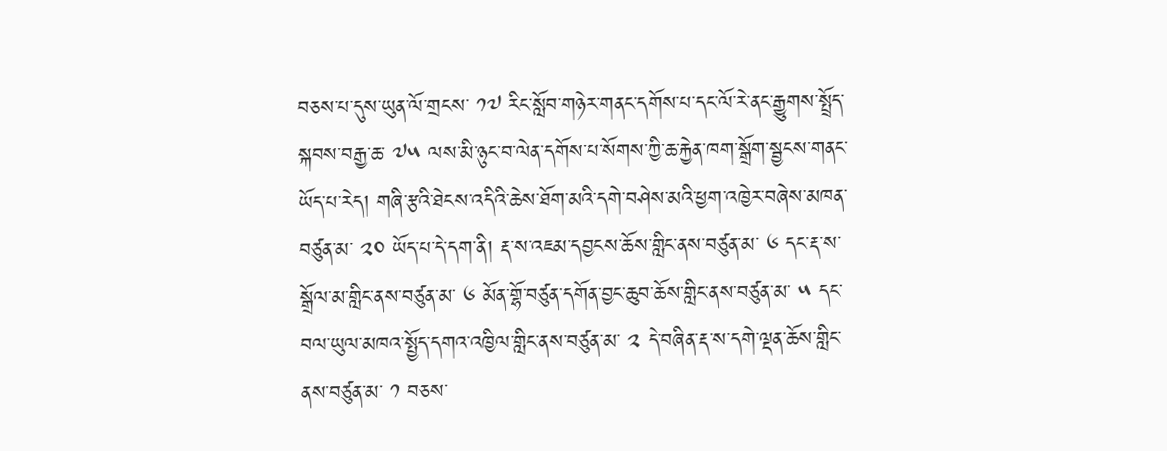བཅས་པ་དུས་ཡུན་ལོ་གྲངས་ ༡༧ རིང་སློབ་གཉེར་གནང་དགོས་པ་དང་ལོ་རེ་ནང་རྒྱུགས་སྤྲོད་སྐབས་བརྒྱ་ཆ་ ༧༥ ལས་མི་ཉུང་བ་ལེན་དགོས་པ་སོགས་ཀྱི་ཆ་རྐྱེན་ཁག་སྒྲོག་སྦྱངས་གནང་ཡོད་པ་རེད། གཞི་རྩའི་ཐེངས་འདིའི་ཆེས་ཐོག་མའི་དགེ་བཤེས་མའི་ཕྱག་འཁྱེར་བཞེས་མཁན་བཙུན་མ་ ༢༠ ཡོད་པ་དེ་དག་ནི། རྡ་ས་འཇམ་དབྱངས་ཆོས་གླིང་ནས་བཙུན་མ་ ༦ དང་རྡ་ས་སྒྲོལ་མ་གླིང་ནས་བཙུན་མ་ ༦ མོན་གྷོ་བཙུན་དགོན་བྱང་ཆུབ་ཆོས་གླིང་ནས་བཙུན་མ་ ༥ དང་བལ་ཡུལ་མཁའ་སྤྱོད་དགའ་འཁྱིལ་གླིང་ནས་བཙུན་མ་ ༢ དེ་བཞིན་རྡ་ས་དགེ་ལྡན་ཆོས་གླིང་ནས་བཙུན་མ་ ༡ བཅས་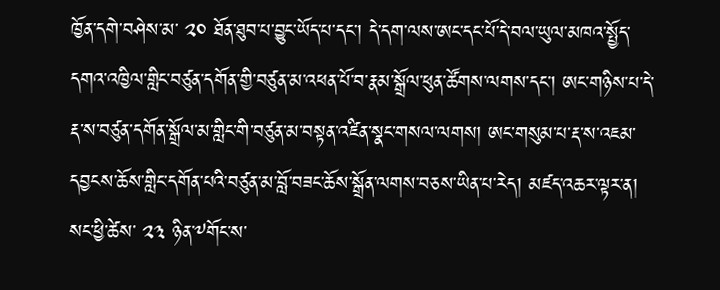ཁྱོན་དགེ་བཤེས་མ་ ༢༠ ཐོན་ཐུབ་པ་བྱུང་ཡོད་པ་དང་། དེ་དག་ལས་ཨང་དང་པོ་དེ་བལ་ཡུལ་མཁའ་སྤྱོད་དགའ་འཁྱིལ་གླིང་བཙུན་དགོན་གྱི་བཙུན་མ་འཕན་པོ་བ་རྣམ་སྒྲོལ་ཕུན་ཚོགས་ལགས་དང་། ཨང་གཉིས་པ་དེ་རྡ་ས་བཙུན་དགོན་སྒྲོལ་མ་གླིང་གི་བཙུན་མ་བསྟན་འཛིན་སྣང་གསལ་ལགས། ཨང་གསུམ་པ་རྡ་ས་འཇམ་དབྱངས་ཆོས་གླིང་དགོན་པའི་བཙུན་མ་བློ་བཟང་ཆོས་སྒྲོན་ལགས་བཅས་ཡིན་པ་རེད། མཛད་འཆར་ལྟར་ན། སང་ཕྱི་ཚེས་ ༢༣ ཉིན་༸གོང་ས་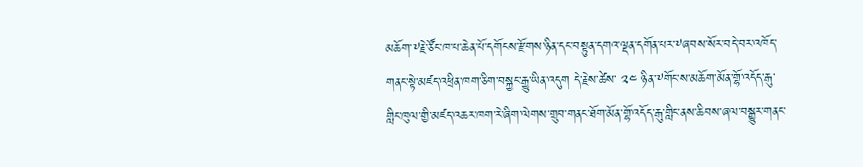མཆོག་༸རྗེ་ཙོང་ཁ་པ་ཆེན་པོ་དགོངས་རྫོགས་ཉིན་དང་བསྟུན་དགའ་ལྡན་དགོན་པར་༸ཞབས་སོར་བདེ་བར་འཁོད་གནང་སྟེ་མཛད་འཕྲིན་ཁག་ཅིག་བསྐྱང་རྒྱུ་ཡིན་འདུག དེ་རྗེས་ཚེས་ ༢༤ ཉིན་༸གོང་ས་མཆོག་མོན་གྷོ་འདོད་རྒུ་གླིང་ཁུལ་གྱི་མཛད་འཆར་ཁག་རེ་ཞིག་ལེགས་གྲུབ་གནང་ཐོག་མོན་གྷོ་འདོད་རྒུ་གླིང་ནས་ཆིབས་ཞལ་བསྒྱུར་གནང་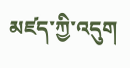མཛད་ཀྱི་འདུག